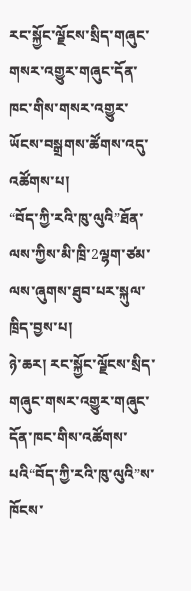རང་སྐྱོང་ལྗོངས་སྲིད་གཞུང་གསར་འགྱུར་གཞུང་དོན་ཁང་གིས་གསར་འགྱུར་ཡོངས་བསྒྲགས་ཚོགས་འདུ་འཚོགས་པ།
“བོད་ཀྱི་རའི་ཁུ་ལུའི”ཐོན་ལས་ཀྱིས་མི་ཁྲི་2ལྷག་ཙམ་ལས་ཞུགས་ཐུབ་པར་སྐུལ་ཁྲིད་བྱས་པ།
ཉེ་ཆར། རང་སྐྱོང་ལྗོངས་སྲིད་གཞུང་གསར་འགྱུར་གཞུང་དོན་ཁང་གིས་འཚོགས་པའི“བོད་ཀྱི་རའི་ཁུ་ལུའི”ས་ཁོངས་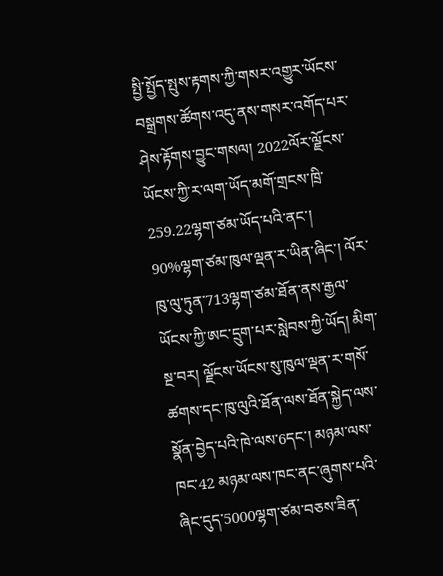སྤྱི་སྤྱོད་སྤུས་རྟགས་ཀྱི་གསར་འགྱུར་ཡོངས་བསྒྲགས་ཚོགས་འདུ་ནས་གསར་འགོད་པར་ཤེས་རྟོགས་བྱུང་གསལ། 2022ལོར་ལྗོངས་ཡོངས་ཀྱི་ར་ལག་ཡོད་མགོ་གྲངས་ཁྲི་259.22ལྷག་ཙམ་ཡོད་པའི་ནང་། 90%ལྷག་ཙམ་ཁུལ་ལྡན་ར་ཡིན་ཞིང་། ལོར་ཁུ་ལུ་ཏུན་713ལྷག་ཙམ་ཐོན་ནས་རྒྱལ་ཡོངས་ཀྱི་ཨང་དྲུག་པར་སླེབས་ཀྱི་ཡོད། མིག་སྔ་བར། ལྗོངས་ཡོངས་སུ་ཁུལ་ལྡན་ར་གསོ་ཚགས་དང་ཁུ་ལུའི་ཐོན་ལས་ཐོན་སྐྱེད་ལས་སྣོན་བྱེད་པའི་ཁེ་ལས་6དང་། མཉམ་ལས་ཁང་42 མཉམ་ལས་ཁང་ནང་ཞུགས་པའི་ཞིང་དུད་5000ལྷག་ཙམ་བཅས་ཟིན་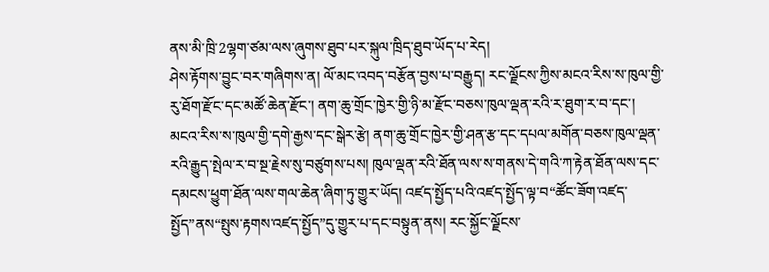ནས་མི་ཁྲི་2ལྷག་ཙམ་ལས་ཞུགས་ཐུབ་པར་སྐུལ་ཁྲིད་ཐུབ་ཡོད་པ་རེད།
ཤེས་རྟོགས་བྱུང་བར་གཞིགས་ན། ལོ་མང་འབད་བརྩོན་བྱས་པ་བརྒྱུད། རང་ལྗོངས་ཀྱིས་མངའ་རིས་ས་ཁུལ་གྱི་རུ་ཐོག་རྫོང་དང་མཚོ་ཆེན་རྫོང་། ནག་ཆུ་གྲོང་ཁྱེར་གྱི་ཉི་མ་རྫོང་བཅས་ཁུལ་ལྡན་རའི་ར་ཐུག་ར་བ་དང་། མངའ་རིས་ས་ཁུལ་གྱི་དགེ་རྒྱས་དང་སྒེར་རྩེ། ནག་ཆུ་གྲོང་ཁྱེར་གྱི་ཤན་རྩ་དང་དཔལ་མགོན་བཅས་ཁུལ་ལྡན་རའི་རྒྱུད་སྤེལ་ར་བ་སྔ་རྗེས་སུ་བཙུགས་པས། ཁུལ་ལྡན་རའི་ཐོན་ལས་ས་གནས་དེ་གའི་ཀ་རྟེན་ཐོན་ལས་དང་དམངས་ཕྱུག་ཐོན་ལས་གལ་ཆེན་ཞིག་ཏུ་གྱུར་ཡོད། འཛད་སྤྱོད་པའི་འཛད་སྤྱོད་ལྟ་བ“ཚོང་ཟོག་འཛད་སྤྱོད”ནས“སྤུས་རྟགས་འཛད་སྤྱོད”དུ་གྱུར་པ་དང་བསྟུན་ནས། རང་སྐྱོང་ལྗོངས་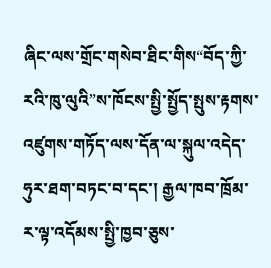ཞིང་ལས་གྲོང་གསེབ་ཐིང་གིས“བོད་ཀྱི་རའི་ཁུ་ལུའི”ས་ཁོངས་སྤྱི་སྤྱོད་སྤུས་རྟགས་འཛུགས་གཏོད་ལས་དོན་ལ་སྐུལ་འདེད་ཧུར་ཐག་བཏང་བ་དང་། རྒྱལ་ཁབ་ཁྲོམ་ར་ལྟ་འདོམས་སྤྱི་ཁྱབ་ཅུས་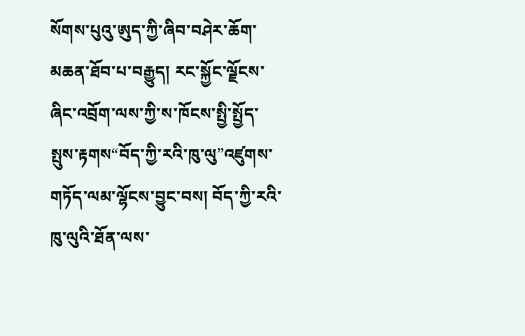སོགས་པུའུ་ཨུད་ཀྱི་ཞིབ་བཤེར་ཆོག་མཆན་ཐོབ་པ་བརྒྱུད། རང་སྐྱོང་ལྗོངས་ཞིང་འབྲོག་ལས་ཀྱི་ས་ཁོངས་སྤྱི་སྤྱོད་སྤུས་རྟགས“བོད་ཀྱི་རའི་ཁུ་ལུ”འཛུགས་གཏོད་ལམ་ལྷོངས་བྱུང་བས། བོད་ཀྱི་རའི་ཁུ་ལུའི་ཐོན་ལས་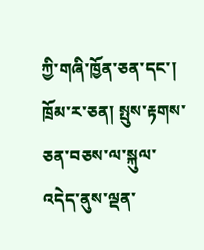ཀྱི་གཞི་ཁྱོན་ཅན་དང་། ཁྲོམ་ར་ཅན། སྤུས་རྟགས་ཅན་བཅས་ལ་སྐུལ་འདེད་ནུས་ལྡན་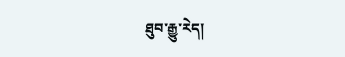ཐུབ་རྒྱུ་རེད།